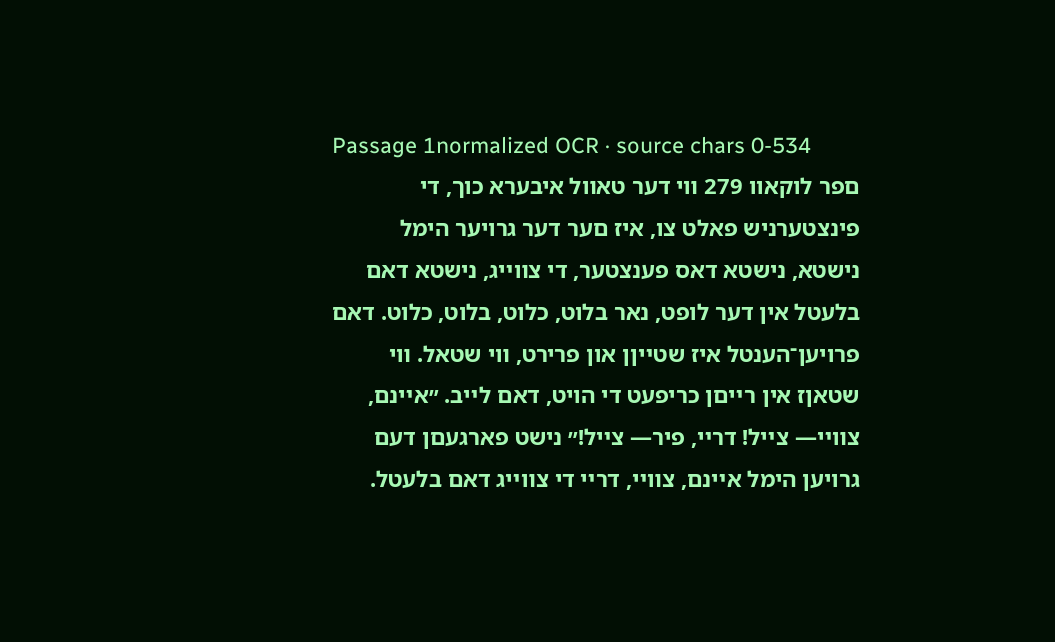Passage 1normalized OCR · source chars 0-534
םפר לוקאוו 279 װי דער טאװל איבערא כוך, די פינצטערניש פאלט צו, איז םער דער גרויער הימל נישטא, נישטא דאס פענצטער, די צװײג, נישטא דאם בלעטל אין דער לופט, נאר בלוט, כלוט, בלוט, כלוט. דאם פרויען־הענטל איז שטײןן און פרירט, װי שטאל. װי שטאןז אין רײםן כריפעט די הויט, דאם לײב. ״אײנם, צװײ— צײל! דרײ, פיר— צײל!״ נישט פארגעםן דעם גרויען הימל אײנם, צװײ, דרײ די צװײג דאם בלעטל.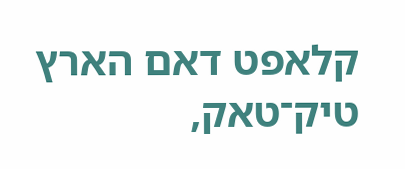קלאפט דאם הארץ טיק־טאק,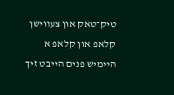טיק־טאק און צעװישן קלאפ און קלאפ א הײמיש פנים הײבט זיך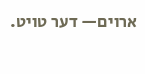ארוים— דער טויט.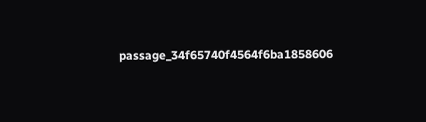passage_34f65740f4564f6ba1858606